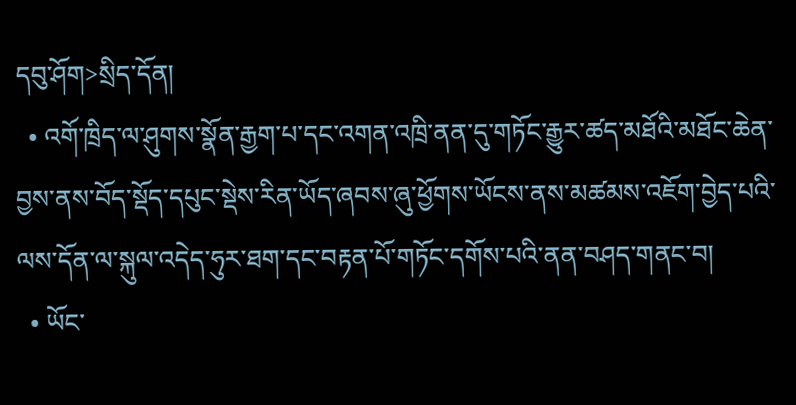དབུ་ཤོག>སྲིད་དོན།
  • འགོ་ཁྲིད་ལ་ཤུགས་སྣོན་རྒྱག་པ་དང་འགན་འཁྲི་ནན་དུ་གཏོང་རྒྱུར་ཚད་མཐོའི་མཐོང་ཆེན་བྱས་ནས་བོད་སྡོད་དཔུང་སྡེས་རིན་ཡོད་ཞབས་ཞུ་ཕྱོགས་ཡོངས་ནས་མཚམས་འཇོག་བྱེད་པའི་ལས་དོན་ལ་སྐུལ་འདེད་ཧུར་ཐག་དང་བརྟན་པོ་གཏོང་དགོས་པའི་ནན་བཤད་གནང་བ།
  • ཡོང་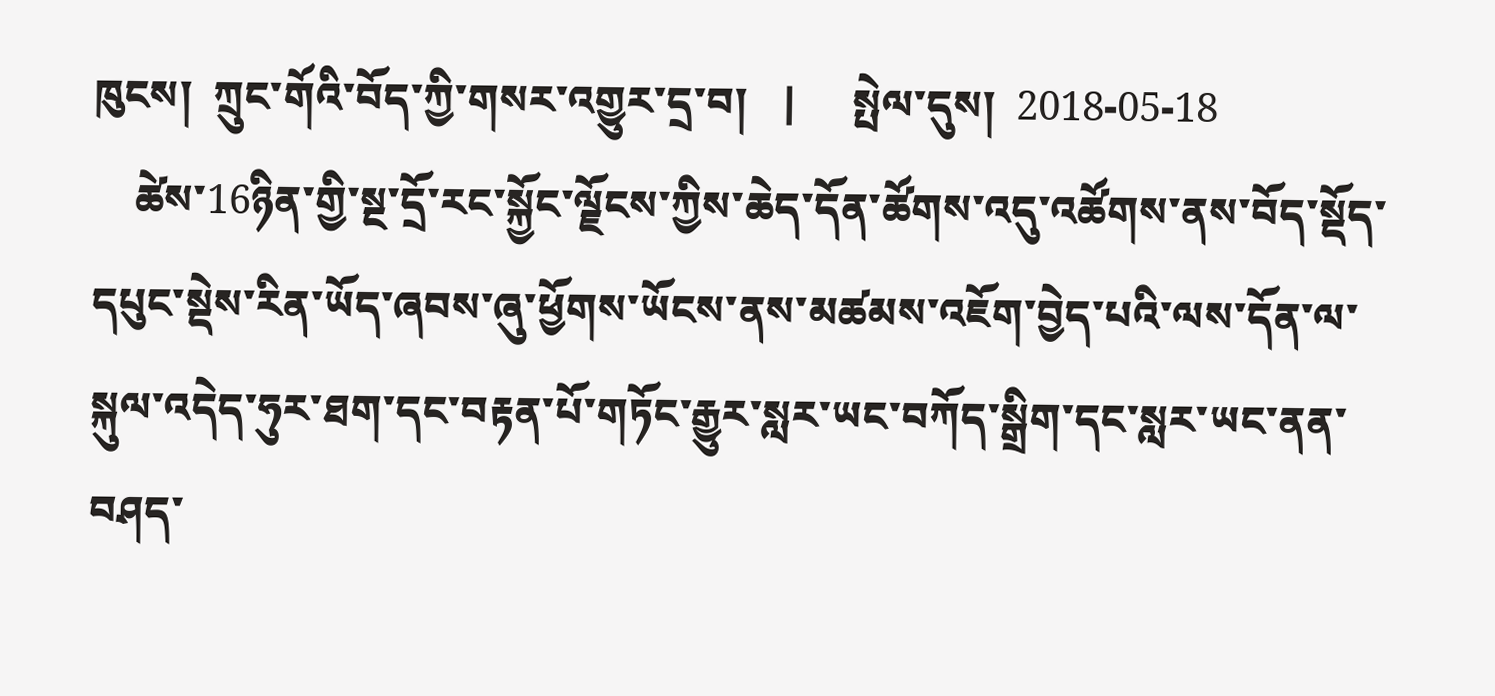ཁུངས།  ཀྲུང་གོའི་བོད་ཀྱི་གསར་འགྱུར་དྲ་བ།   |     སྤེལ་དུས།  2018-05-18
    ཚེས་16ཉིན་གྱི་སྔ་དྲོ་རང་སྐྱོང་ལྗོངས་ཀྱིས་ཆེད་དོན་ཚོགས་འདུ་འཚོགས་ནས་བོད་སྡོད་དཔུང་སྡེས་རིན་ཡོད་ཞབས་ཞུ་ཕྱོགས་ཡོངས་ནས་མཚམས་འཇོག་བྱེད་པའི་ལས་དོན་ལ་སྐུལ་འདེད་ཧུར་ཐག་དང་བརྟན་པོ་གཏོང་རྒྱུར་སླར་ཡང་བཀོད་སྒྲིག་དང་སླར་ཡང་ནན་བཤད་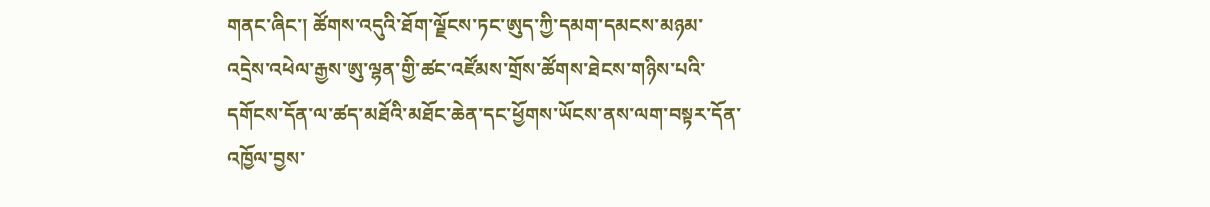གནང་ཞིང་། ཚོགས་འདུའི་ཐོག་ལྗོངས་ཏང་ཨུད་ཀྱི་དམག་དམངས་མཉམ་འདྲེས་འཕེལ་རྒྱས་ཨུ་ལྷན་གྱི་ཚང་འཛོམས་གྲོས་ཚོགས་ཐེངས་གཉིས་པའི་དགོངས་དོན་ལ་ཚད་མཐོའི་མཐོང་ཆེན་དང་ཕྱོགས་ཡོངས་ནས་ལག་བསྟར་དོན་འཁྱོལ་བྱས་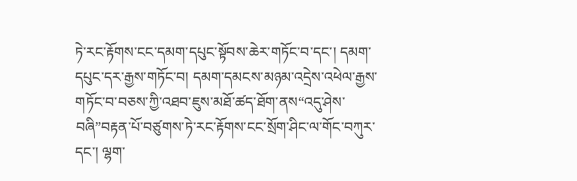ཏེ་རང་རྟོགས་ངང་དམག་དཔུང་སྟོབས་ཆེར་གཏོང་བ་དང་། དམག་དཔུང་དར་རྒྱས་གཏོང་བ། དམག་དམངས་མཉམ་འདྲེས་འཕེལ་རྒྱས་གཏོང་བ་བཅས་ཀྱི་འཐབ་ཇུས་མཐོ་ཚད་ཐོག་ནས“འདུ་ཤེས་བཞི”བརྟན་པོ་བཙུགས་ཏེ་རང་རྟོགས་ངང་སྲོག་ཤིང་ལ་གོང་བཀུར་དང་། ལྷག་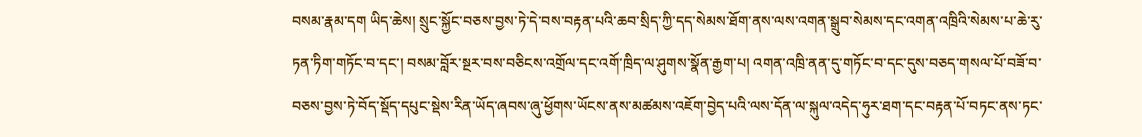བསམ་རྣམ་དག ཡིད་ཆེས། སྲུང་སྐྱོང་བཅས་བྱས་ཏེ་དེ་བས་བརྟན་པའི་ཆབ་སྲིད་ཀྱི་དད་སེམས་ཐོག་ནས་ལས་འགན་སྒྲུབ་སེམས་དང་འགན་འཁྲིའི་སེམས་པ་ཆེ་རུ་ཏན་ཏིག་གཏོང་བ་དང་། བསམ་བློར་སྔར་བས་བཅིངས་འགྲོལ་དང་འགོ་ཁྲིད་ལ་ཤུགས་སྣོན་རྒྱག་པ། འགན་འཁྲི་ནན་དུ་གཏོང་བ་དང་དུས་བཅད་གསལ་པོ་བཟོ་བ་བཅས་བྱས་ཏེ་བོད་སྡོད་དཔུང་སྡེས་རིན་ཡོད་ཞབས་ཞུ་ཕྱོགས་ཡོངས་ནས་མཚམས་འཇོག་བྱེད་པའི་ལས་དོན་ལ་སྐུལ་འདེད་ཧུར་ཐག་དང་བརྟན་པོ་བཏང་ནས་ཏང་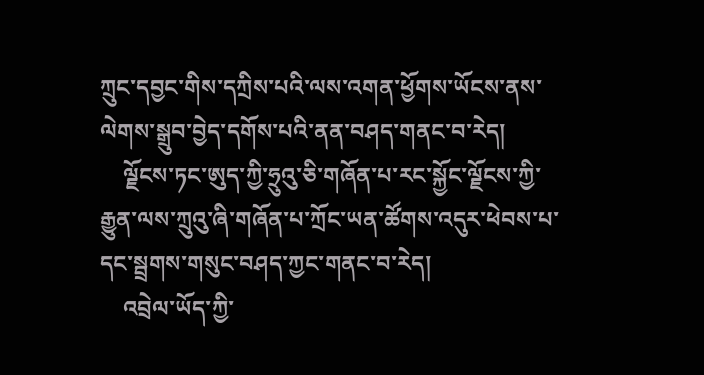ཀྲུང་དབྱང་གིས་དཀྲིས་པའི་ལས་འགན་ཕྱོགས་ཡོངས་ནས་ལེགས་སྒྲུབ་བྱེད་དགོས་པའི་ནན་བཤད་གནང་བ་རེད།
    ལྗོངས་ཏང་ཨུད་ཀྱི་ཧྲུའུ་ཅི་གཞོན་པ་རང་སྐྱོང་ལྗོངས་ཀྱི་རྒྱུན་ལས་ཀྲུའུ་ཞི་གཞོན་པ་ཀྲོང་ཡན་ཚོགས་འདུར་ཕེབས་པ་དང་སྦྲགས་གསུང་བཤད་ཀྱང་གནང་བ་རེད།
    འབྲེལ་ཡོད་ཀྱི་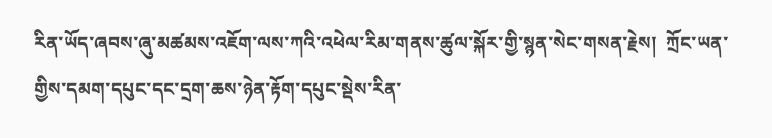རིན་ཡོད་ཞབས་ཞུ་མཚམས་འཇོག་ལས་ཀའི་འཕེལ་རིམ་གནས་ཚུལ་སྐོར་གྱི་སྙན་སེང་གསན་རྗེས།  ཀྲོང་ཡན་གྱིས་དམག་དཔུང་དང་དྲག་ཆས་ཉེན་རྟོག་དཔུང་སྡེས་རིན་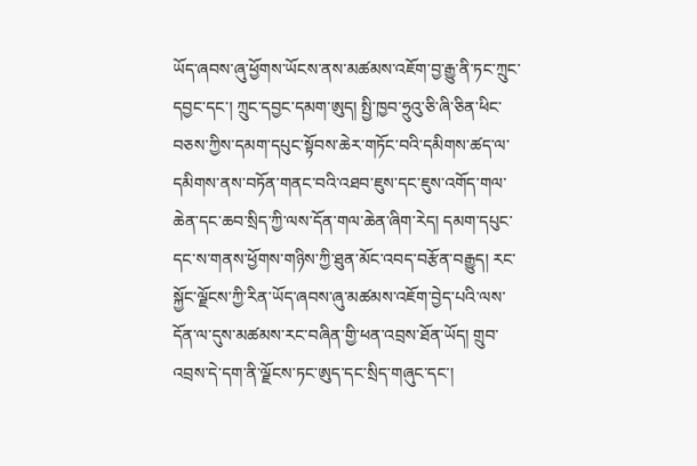ཡོད་ཞབས་ཞུ་ཕྱོགས་ཡོངས་ནས་མཚམས་འཇོག་བྱ་རྒྱུ་ནི་ཏང་ཀྲུང་དབྱང་དང་། ཀྲུང་དབྱང་དམག་ཨུད། སྤྱི་ཁྱབ་ཧྲུའུ་ཅི་ཞི་ཅིན་ཕིང་བཅས་ཀྱིས་དམག་དཔུང་སྟོབས་ཆེར་གཏོང་བའི་དམིགས་ཚད་ལ་དམིགས་ནས་བཏོན་གནང་བའི་འཐབ་ཇུས་དང་ཇུས་འགོད་གལ་ཆེན་དང་ཆབ་སྲིད་ཀྱི་ལས་དོན་གལ་ཆེན་ཞིག་རེད། དམག་དཔུང་དང་ས་གནས་ཕྱོགས་གཉིས་ཀྱི་ཐུན་མོང་འབད་བརྩོན་བརྒྱུད། རང་སྐྱོང་ལྗོངས་ཀྱི་རིན་ཡོད་ཞབས་ཞུ་མཚམས་འཇོག་བྱེད་པའི་ལས་དོན་ལ་དུས་མཚམས་རང་བཞིན་གྱི་ཕན་འབྲས་ཐོན་ཡོད། གྲུབ་འབྲས་དེ་དག་ནི་ལྗོངས་ཏང་ཨུད་དང་སྲིད་གཞུང་དང་།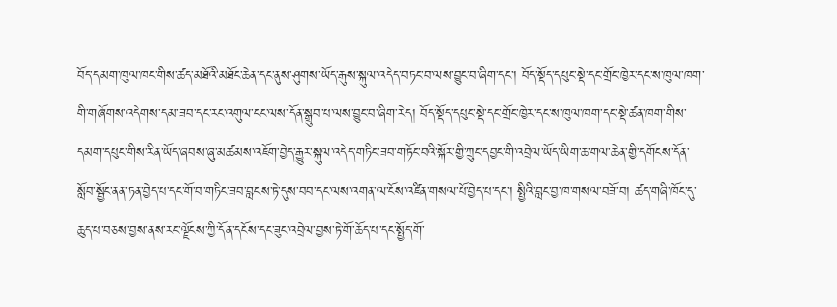བོད་དམག་ཁུལ་ཁང་གིས་ཚད་མཐོའི་མཐོང་ཆེན་དང་ནུས་ཤུགས་ཡོད་རྒུས་སྐུལ་འདེད་བཏང་བ་ལས་བྱུང་བ་ཞིག་དང་། བོད་སྡོད་དཔུང་སྡེ་དང་གྲོང་ཁྱེར་དང་ས་ཁུལ་ཁག་གི་གཞོགས་འདེགས་དམ་ཟབ་དང་རང་འགུལ་ངང་ལས་དོན་སྒྲུབ་པ་ལས་བྱུང་བ་ཞིག་རེད། བོད་སྡོད་དཔུང་སྡེ་དང་གྲོང་ཁྱེར་དང་ས་ཁུལ་ཁག་དང་སྡེ་ཚན་ཁག་གིས་དམག་དཔུང་གིས་རིན་ཡོད་ཞབས་ཞུ་མཚམས་འཇོག་བྱེད་རྒྱུར་སྐུལ་འདེད་གཏིང་ཟབ་གཏོང་བའི་སྐོར་གྱི་ཀྲུང་དབྱང་གི་འབྲེལ་ཡོད་ཡིག་ཆ་གལ་ཆེན་གྱི་དགོངས་དོན་སློབ་སྦྱོང་ནན་ཏན་བྱེད་པ་དང་གོ་བ་གཏིང་ཟབ་བླངས་ཏེ་དུས་བབ་དང་ལས་འགན་ལ་ངོས་འཛིན་གསལ་པོ་བྱེད་པ་དང་། སྤྱིའི་བླང་བྱ་ཁ་གསལ་བཟོ་བ། ཚད་གཞི་ཁོང་དུ་ཆུད་པ་བཅས་བྱས་ནས་རང་ལྗོངས་ཀྱི་དོན་དངོས་དང་ཟུང་འབྲེལ་བྱས་ཏེ་གོ་ཆོད་པ་དང་སྤྱོད་གོ་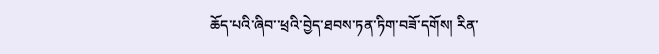ཆོད་པའི་ཞིབ་་ཕྲའི་བྱེད་ཐབས་ཏན་ཏིག་བཟོ་དགོས། རིན་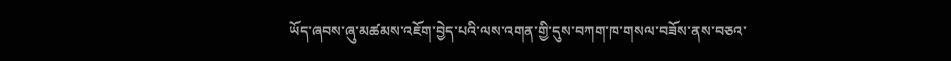ཡོད་ཞབས་ཞུ་མཚམས་འཇོག་བྱེད་པའི་ལས་འགན་གྱི་དུས་བཀག་ཁ་གསལ་བཟོས་ནས་བཅའ་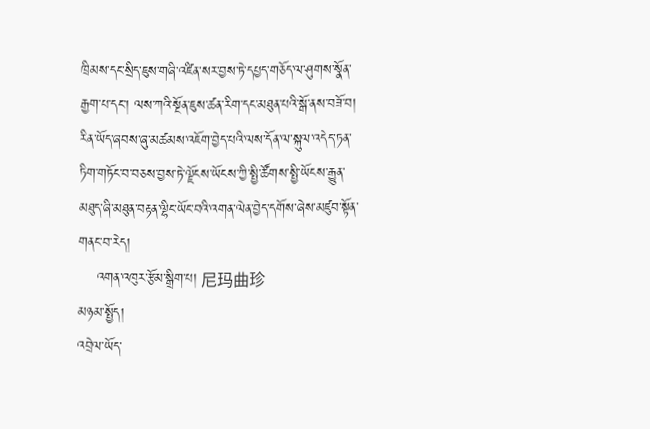ཁྲིམས་དང་སྲིད་ཇུས་གཞི་འཛིན་སར་བྱས་ཏེ་དཔྱད་གཅོད་ལ་ཤུགས་སྣོན་རྒྱག་པ་དང་། ལས་ཀའི་སྔོན་ཇུས་ཚན་རིག་དང་མཐུན་པའི་སྒོ་ནས་བཟོ་བ། རིན་ཡོད་ཞབས་ཞུ་མཚམས་འཇོག་བྱེད་པའི་ལས་དོན་ལ་སྐུལ་འདེད་ཏན་ཏིག་གཏོང་བ་བཅས་བྱས་ཏེ་ལྗོངས་ཡོངས་ཀྱི་སྤྱི་ཚོགས་སྤྱི་ཡོངས་རྒྱུན་མཐུད་ཞི་མཐུན་བརྟན་ལྷིང་ཡོང་བའི་འགན་ལེན་བྱེད་དགོས་ཞེས་མཛུབ་སྟོན་གནང་བ་རེད།
    འགན་འཁུར་རྩོམ་སྒྲིག་པ། 尼玛曲珍
མཉམ་སྤྱོད།
འབྲེལ་ཡོད་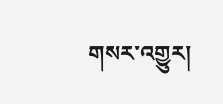གསར་འགྱུར།